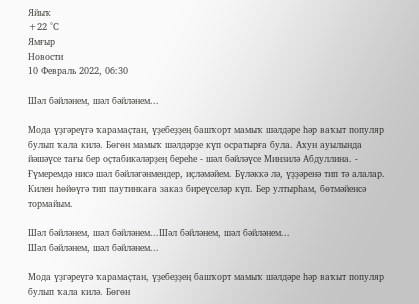Яйыҡ
+22 °С
Ямғыр
Новости
10 Февраль 2022, 06:30

Шәл бәйләнем, шәл бәйләнем...

Мода үҙгәреүгә ҡарамаҫтан, үҙебеҙҙең башҡорт мамыҡ шәлдәре һәр ваҡыт популяр булып ҡала килә. Бөгөн мамыҡ шәлдәрҙе күп осратырға була. Ахун ауылында йәшәүсе тағы бер оҫтабикәләрҙең береһе - шәл бәйләүсе Минзилә Абдуллина. - Ғүмеремдә нисә шәл бәйләгәнмендер, иҫләмәйем. Бүләккә лә, үҙҙәренә тип тә алалар. Килен һөйөүгә тип паутинкаға заказ биреүселәр күп. Бер ултырһам, бөтмәйенсә тормайым.

Шәл бәйләнем, шәл бәйләнем...Шәл бәйләнем, шәл бәйләнем...
Шәл бәйләнем, шәл бәйләнем...

Мода үҙгәреүгә ҡарамаҫтан, үҙебеҙҙең башҡорт мамыҡ шәлдәре һәр ваҡыт популяр булып ҡала килә. Бөгөн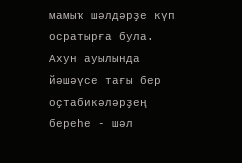мамыҡ шәлдәрҙе күп осратырға була. Ахун ауылында йәшәүсе тағы бер оҫтабикәләрҙең береһе - шәл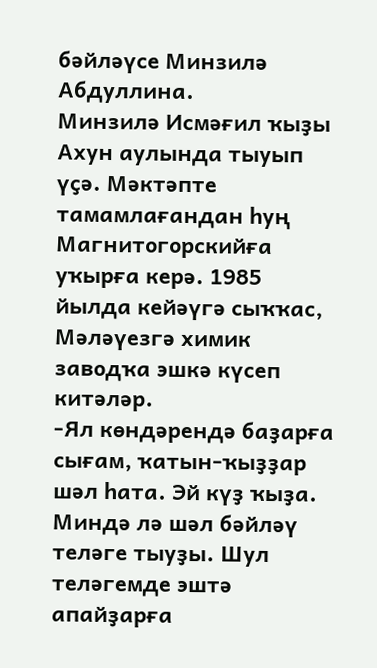бәйләүсе Минзилә Абдуллина.
Минзилә Исмәғил ҡыҙы Ахун аулында тыуып үҫә. Мәктәпте тамамлағандан һуң Магнитогорскийға уҡырға керә. 1985 йылда кейәүгә сыҡҡас, Мәләүезгә химик заводҡа эшкә күсеп китәләр.
-Ял көндәрендә баҙарға сығам, ҡатын-ҡыҙҙар шәл һата. Эй күҙ ҡыҙа. Миндә лә шәл бәйләү теләге тыуҙы. Шул теләгемде эштә апайҙарға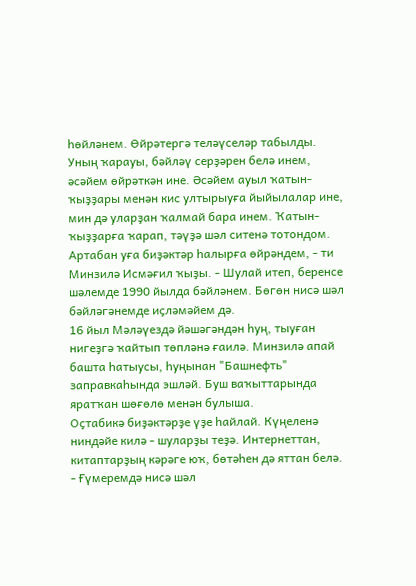һөйләнем. Өйрәтергә теләүселәр табылды. Уның ҡарауы, бәйләү серҙәрен белә инем, әсәйем өйрәткән ине. Әсәйем ауыл ҡатын-ҡыҙҙары менән кис ултырыуға йыйылалар ине, мин дә уларҙан ҡалмай бара инем. Ҡатын-ҡыҙҙарға ҡарап, тәүҙә шәл ситенә тотондом. Артабан уға биҙәктәр һалырға өйрәндем, - ти Минзилә Исмәғил ҡыҙы. - Шулай итеп, беренсе шәлемде 1990 йылда бәйләнем. Бөгөн нисә шәл бәйләгәнемде иҫләмәйем дә.
16 йыл Мәләүездә йәшәгәндән һуң, тыуған нигеҙгә ҡайтып төпләнә ғаилә. Минзилә апай башта һатыусы, һуңынан "Башнефть" заправкаһында эшләй. Буш ваҡыттарында яратҡан шөғөлө менән булыша.
Оҫтабикә биҙәктәрҙе үҙе һайлай. Күңеленә ниндәйе килә - шуларҙы теҙә. Интернеттан, китаптарҙың кәрәге юҡ, бөтәһен дә яттан белә.
- Ғүмеремдә нисә шәл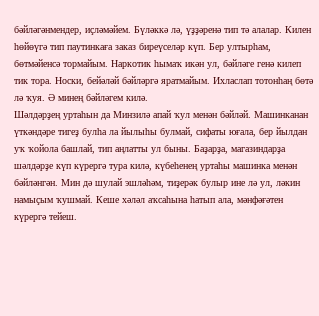бәйләгәнмендер, иҫләмәйем. Бүләккә лә, үҙҙәренә тип тә алалар. Килен һөйөүгә тип паутинкаға заказ биреүселәр күп. Бер ултырһам, бөтмәйенсә тормайым. Наркотик һымаҡ икән ул, бәйләге генә килеп тик тора. Носки, бейәләй бәйләргә яратмайым. Ихласлап тотонһаң бөтә лә ҡуя. Ә минең бәйләгем килә.
Шәлдәрҙең уртаһын да Минзилә апай ҡул менән бәйләй. Машинканан үткәндәре тигеҙ булһа ла йылыһы булмай, сифаты юғала, бер йылдан уҡ ҡойола башлай, тип аңлатты ул быны. Баҙарҙа, магазиндарҙа шәлдәрҙе күп күрергә тура килә, күбеһенең уртаһы машинка менән бәйләнгән. Мин дә шулай эшләһәм, тиҙерәк булыр ине лә ул, ләкин намыҫым ҡушмай. Кеше хәләл аҡсаһына һатып ала, мәнфәғәтен күрергә тейеш.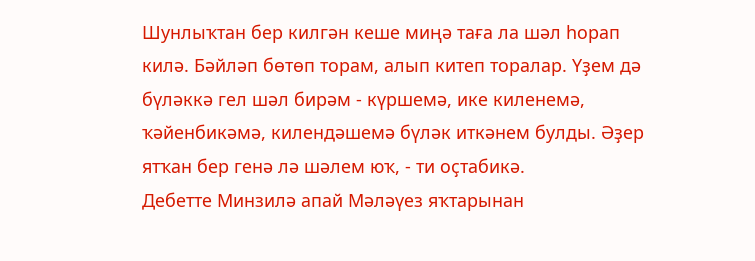Шунлыҡтан бер килгән кеше миңә таға ла шәл һорап килә. Бәйләп бөтөп торам, алып китеп торалар. Үҙем дә бүләккә гел шәл бирәм - күршемә, ике киленемә, ҡәйенбикәмә, килендәшемә бүләк иткәнем булды. Әҙер ятҡан бер генә лә шәлем юҡ, - ти оҫтабикә.
Дебетте Минзилә апай Мәләүез яҡтарынан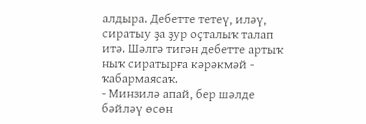алдыра. Дебетте тетеү, иләү, сиратыу ҙа ҙур оҫталыҡ талап итә. Шәлгә тигән дебетте артыҡ ныҡ сиратырға кәрәкмәй - ҡабармаясаҡ.
- Минзилә апай, бер шәлде бәйләү өсөн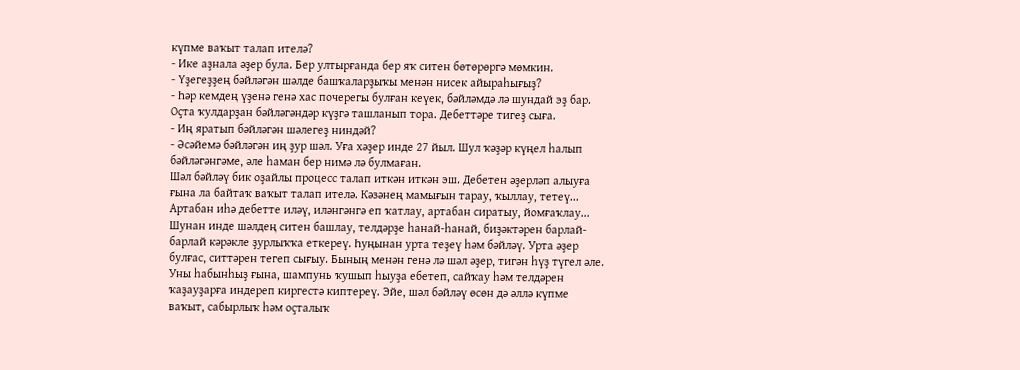күпме ваҡыт талап ителә?
- Ике аҙнала әҙер була. Бер ултырғанда бер яҡ ситен бөтөрөргә мөмкин.
- Үҙегеҙҙең бәйләгән шәлде башҡаларҙыҡы менән нисек айыраһығыҙ?
- Һәр кемдең үҙенә генә хас почерегы булған кеүек, бәйләмдә лә шундай эҙ бар. Оҫта ҡулдарҙан бәйләгәндәр күҙгә ташланып тора. Дебеттәре тигеҙ сыға.
- Иң яратып бәйләгән шәлегеҙ ниндәй?
- Әсәйемә бәйләгән иң ҙур шәл. Уға хәҙер инде 27 йыл. Шул ҡәҙәр күңел һалып бәйләгәнгәме, әле һаман бер нимә лә булмаған.
Шәл бәйләү бик оҙайлы процесс талап иткән иткән эш. Дебетен әҙерләп алыуға ғына ла байтаҡ ваҡыт талап ителә. Кәзәнең мамығын тарау, ҡыллау, тетеү... Артабан иһә дебетте иләү, иләнгәнгә еп ҡатлау, артабан сиратыу, йомғаҡлау... Шунан инде шәлдең ситен башлау, телдәрҙе һанай-һанай, биҙәктәрен барлай-барлай кәрәкле ҙурлыҡҡа еткереү. Һуңынан урта теҙеү һәм бәйләү. Урта әҙер булғас, ситтәрен тегеп сығыу. Бының менән генә лә шәл әҙер, тигән һүҙ түгел әле. Уны һабынһыҙ ғына, шампунь ҡушып һыуҙа ебетеп, сайҡау һәм телдәрен ҡаҙауҙарға индереп киргестә киптереү. Эйе, шәл бәйләү өсөн дә әллә күпме ваҡыт, сабырлыҡ һәм оҫталыҡ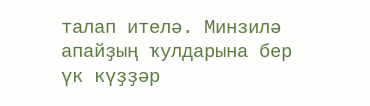талап ителә. Минзилә апайҙың ҡулдарына бер үк күҙҙәр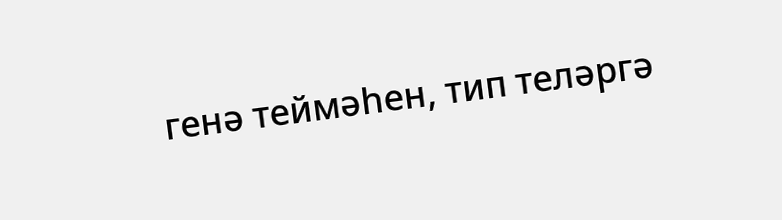генә теймәһен, тип теләргә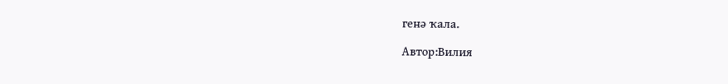генә ҡала.

Автор:Вилия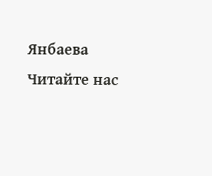Янбаева
Читайте нас